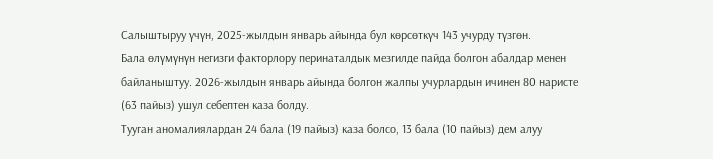Салыштыруу үчүн, 2025-жылдын январь айында бул көрсөткүч 143 учурду түзгөн.
Бала өлүмүнүн негизги факторлору перинаталдык мезгилде пайда болгон абалдар менен байланыштуу. 2026-жылдын январь айында болгон жалпы учурлардын ичинен 80 наристе (63 пайыз) ушул себептен каза болду.
Тууган аномалиялардан 24 бала (19 пайыз) каза болсо, 13 бала (10 пайыз) дем алуу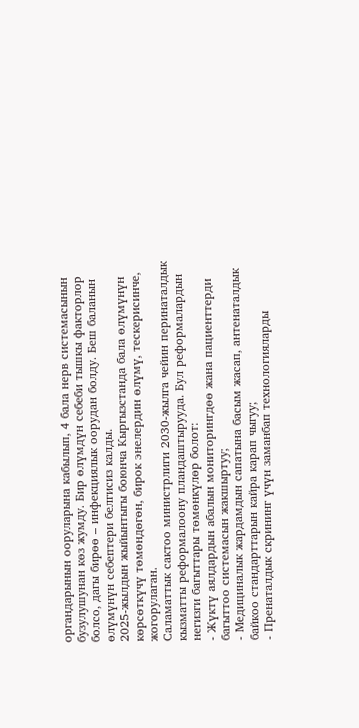органдарынын ооруларына кабылып, 4 бала нерв системасынын бузулушунан көз жумду. Бир өлүмдүн себеби тышкы факторлор болсо, дагы бирөө – инфекциялык оорудан болду. Беш баланын өлүмүнүн себептери белгисиз калды.
2025-жылдын жыйынтыгы боюнча Кыргызстанда бала өлүмүнүн көрсөткүчү төмөндөгөн, бирок энелердин өлүмү, тескерисинче, жогорулаган.
Саламаттык сактоо министрлиги 2030-жылга чейин перинаталдык кызматты реформалоону пландаштырууда. Бул реформалардын негизги багыттары төмөнкүлөр болот:
- Жүктү аялдардын абалын мониторингдөө жана пациенттерди багыттоо системасын жакшыртуу;
- Медициналык жардамдын сапатына басым жасап, антенаталдык байкоо стандарттарын кайра карап чыгуу;
- Пренаталдык скрининг үчүн заманбап технологияларды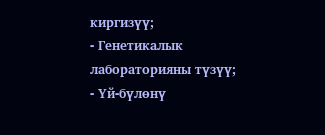киргизүү;
- Генетикалык лабораторияны түзүү;
- Үй-бүлөнү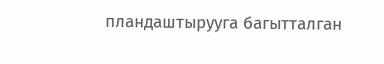пландаштырууга багытталган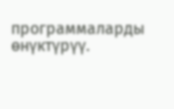программаларды өнүктүрүү.